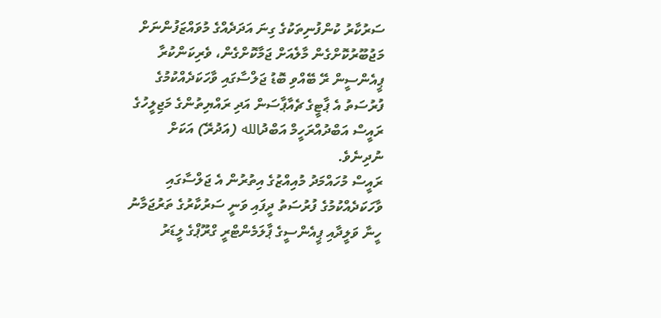ސަރުކާރު ކުންފުނިތަކުގެ ގިނަ އަދަދެއްގެ މުވައްޒަފުންނަށް މަޖުބޫރުކޮށްގެން މާލެއަށް ޖަމާކޮށްގެން، ވެރިކަންކުރާ ޕީއެންސީން ރޭ ބޭއްވި ބޮޑު ޖަލްސާގައި ވާހަކަދެއްކުމުގެ ފުރުސަތު އެ ޕާޓީގެ ޗެއާޕާސަން އަދި ރައްޔިތުންގެ މަޖިލީހުގެ ރައީސް އަބްދުއްރަހީމް އަބްދުالله (އަދުރޭ) އަކަށް ނުދިނެވެ.
ރައީސް މުހައްމަދު މުއިއްޒުގެ އިތުރުން އެ ޖަލްސާގައި ވާހަކަދެއްކުމުގެ ފުރުސަތު ދީފައި ވަނީ ސަރުކާރުގެ ތަރުޖަމާނު ހީނާ ވަލީދާއި ޕީއެންސީގެ ޕާލަމެންޓްރީ ގްރޫޕްގެ ލީޑަރު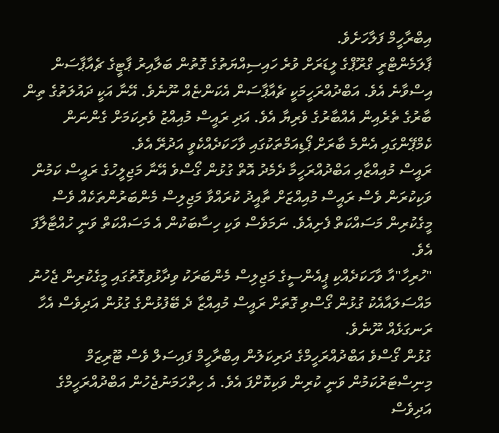އިބްރާހީމް ފަލާހަށެވެ.
ޕާލަމެންޓްރީ ގްރޫޕްގެ ލީޑަރަށް ވުރެ ހައިސިއްޔަތުގެ ގޮތުން ބަލާއިރު ޕާޓީގެ ޗެއާޕާސަން އިސްވާނެ އެވެ. އަބްދުއްރަހީމަކީ ޗެއާޕާސަން އެކަންޏެއް ނޫނެވެ. އޭނާ އަކީ ދައުލަތުގެ ތިން ބާރުގެ ތެރެއިން އެއްބާރުގެ ވެރިޔާ އެވެ. އަދި ރައީސް މުއިއްޒު ވެރިކަމަށް ގެންނަން ކެމްޕޭންގައި އެންމެ ބާރަށް ޕޯޑިއަމްތަކުގައި ވާހަކަދެއްކެވީ އަދުރޭ އެވެ.
ރައީސް މުއިއްޒާއި އަބްދުއްރަހީމާ ދެމެދު އޮތް ގުޅުން ގޯސްވެ އޭނާ މަޖިލީހުގެ ރައީސް ކަމުން ވަކިކުރަން ވެސް ރައީސް މުއިއްޒަށް ތާއީދު ކުރައްވާ މަޖިލިސް މެންބަރުންތަކެއް ވެސް މީގެކުރިން މަސައްކަތް ފެށިއެވެ. ނަމަވެސް ވަކި ހިސާބަކުން އެ މަސައްކަތް ވަނީ ހުއްޓާލާފަ އެވެ.
"ހުރިހާ"އާ ވާހަކަދެއްކި ޕީއެންސީގެ މަޖިލިސް މެންބަރަކު ވިދާޅުވިގޮތުގައި މީގެކުރިން ޖެހުނު މައްސަލައާއެކު ގުޅުން ގޯސްވި ގޮތަށް ރައީސް މުއިއްޒާ ދެ ބޭފުޅުންގެ ގުޅުން އަދިވެސް އެހާ ރަނގަޅެއް ނޫނެވެ.
ގުޅުން ގޯސްވެ އަބްދުއްރަހީމްގެ ދަރިކަލުން އިބްރާހީމް ފައިސަލް ވެސް ޓޫރިޒަމް މިނިސްޓަރުކަމުން ވަނީ ކުރިން ވަކިކޮށްފަ އެވެ. އެ ހިތްހަމަނުޖެހުން އަބްދުއްރަހީމްގެ އަދިވެސް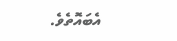އެބައޮތެވެ.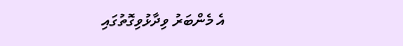އެ މެންބަރު ވިދާޅުވިގޮތުގައި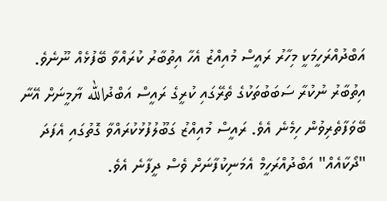އަބްދުއްރަހީމަކީ މިހާރު ރައީސް މުއިއްޒު އެހާ އިތުބާރު ކުރައްވާ ބޭފުޅެއް ނޫނެވެ. އިތުބާރު ނުކުރާ ސަބަބުތަކުގެ ތެރޭގައި ކުރީގެ ރައީސް އަބްދުالله ޔާމީނަށް އޭނާ ބޭވަފާތެރިވުން ހިމެނެ އެވެ. ރައީސް މުއިއްޒު ގަބޫލުފުޅުކުރައްވާ ގޮތުގައި އެފަދަ "ދޯކާއެއް" އަބްދުއްރަހީމް އެމަނިކުފާނަށް ވެސް ދީފާނެ އެވެ.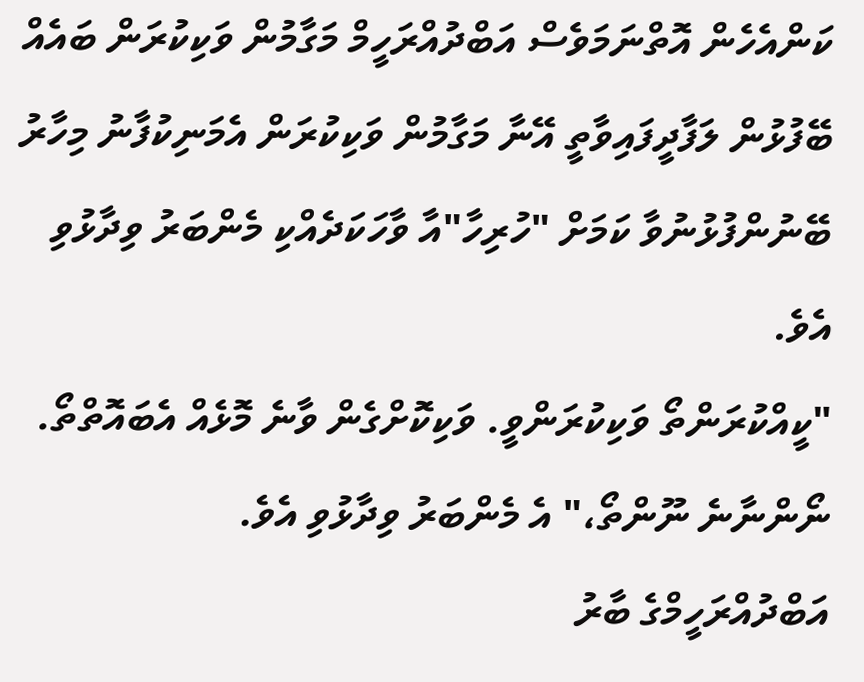ކަންއެހެން އޮތްނަމަވެސް އަބްދުއްރަހީމް މަގާމުން ވަކިކުރަން ބައެއް ބޭފުޅުން ލަފާދީފައިވާތީ އޭނާ މަގާމުން ވަކިކުރަން އެމަނިކުފާނު މިހާރު ބޭނުންފުޅުނުވާ ކަމަށް "ހުރިހާ"އާ ވާހަކަދެއްކި މެންބަރު ވިދާޅުވި އެވެ.
"ކީއްކުރަންތޯ ވަކިކުރަންވީ. ވަކިކޮށްގެން ވާނެ މޮޅެއް އެބައޮތްތޯ. ނޯންނާނެ ނޫންތޯ،" އެ މެންބަރު ވިދާޅުވި އެވެ.
އަބްދުއްރަހީމްގެ ބާރު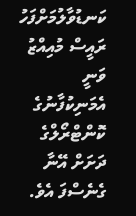ކަނޑުވާލުމަށްފަހު ރައީސް މުއިއްޒު ވަނީ އެމަނިކުފާނުގެ ކޮންޓްރޯލްގެ ދަށަށް އޭނާ ގެނެސްފަ އެވެ.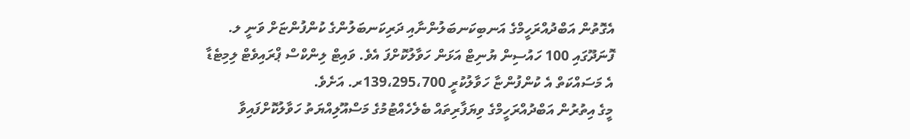އެގޮތުން އަބްދުއްރަހީމްގެ އަނބިކަނބަލުންނާއި ދަރިކަނބަލުންގެ ކުންފުންޏަށް ވަނީ ލ. ފޮނަދޫގައި 100 ހައުސިން ޔުނިޓް އަޅަން ހަވާލުކޮށްފަ އެވެ. ވައިޓް ލިންކްސް ޕްރައިވެޓް ލިމިޓެޑާ އެ މަސައްކަތް އެ ކުންފުންޏާ ހަވާލުކުރީ 139،295،700ރ. އަށެވެ.
މީގެ އިތުރުން އަބްދުއްރަހީމްގެ ވިޔަފާރިތައް ބެލެހެއްޓުމުގެ މަސްއޫލިއްޔަތު ހަވާލުކޮށްފައިވާ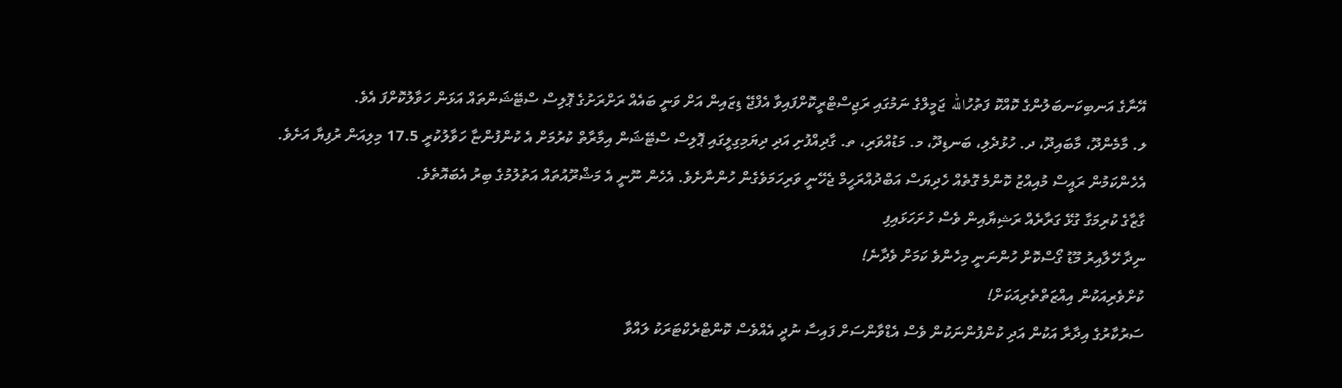އޭނާގެ އަނބިކަނބަލުންގެ ކޮއްކޮ ފަތުހުالله ޖަމީލްގެ ނަމުގައި ރަޖިސްޓްރީކޮށްފައިވާ އެފްޖޭ ޑިޒައިން އަށް ވަނީ ބައެއް ރަށްރަށުގެ ޕޮލިސް ސްޓޭޝަންތައް އަޅަން ހަވާލުކޮށްފަ އެވެ.
ލ. މާމެންދޫ، މާބައިދޫ، ދ. ހުޅުދެލި، ބަނޑިދޫ، މ. މަޑުއްވަރި، ތ. ގާދިއްފުށި އަދި ދިޔަމިގިލީގައި ޕޮލިސް ސްޓޭޝަން އިމާރާތް ކުރުމަށް އެ ކުންފުންޏާ ހަވާލުކުރީ 17.5 މިލިއަން ރުފިޔާ އަށެވެ.
އެހެންކަމުން ރައީސް މުއިއްޒު ކޮންމެ ގޮތެއް ހެދިޔަސް އަބްދުއްރަހީމް ޖެހޭނީ ވަރިހަމަވެގެން ހުންނާށެވެ. އެހެން ނޫނީ އެ މަޝްރޫއުތައް އަތުލުމުގެ ބިރު އެބައޮތެވެ.
ގާޒާގެ ކުރިމަގާ ގުޅޭ ގަރާރެއް ރަޝިޔާއިން ވެސް ހުށަހަޅައިފި
ނިދާ ހޭލާއިރު މޫޑު ގޯސްކޮށް ހުންނަނީ މިހެންވެ ކަމަށް ވެދާނެ!
ކުށްވެރިއަކުން އިއްޒަތްތެރިއަކަށް!
ސަރުކާރުގެ އިދާރާ އަކުން އަދި ކުންފުންނަކުން ވެސް އެޑްވާންސަށް ފައިސާ ނުދީ އެއްވެސް ކޮންޓްރެކްޓަރަކު ލައްވާ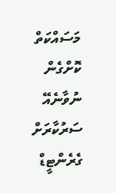މަސައްކަތް ކޮށްގެން ނުވާނެއޭ ސަރުކާރަށް ގެރެންޓީޑް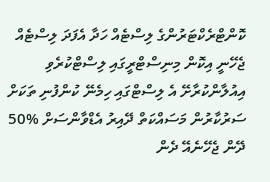ކޮންޓްރެކްޓަރުންގެ ލިސްޓެއް ހަދާ އެފަދަ ލިސްޓެއް ޖެހޭނީ އިކޮން މިނިސްޓްރީގައި ލިސްޓްކުރެވި އިއުލާންކުރާށޭ އެ ލިސްޓްގައި ހިމެނޭ ކުންފުނި ތަކަށް ސަރުކާރުން މަސައްކަތް ދޭއިރު އެޑްވާންސަށް %50 ދޭން ޖެހޭނެއޭ ދެން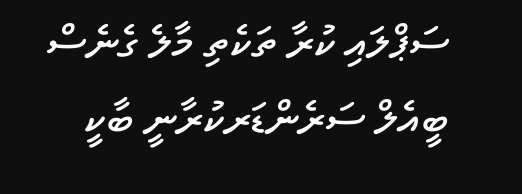ސަޕްލައި ކުރާ ތަކެތި މާލެ ގެނެސް ބީއެލް ސަރެންޑަރކުރާނީ ބާކީ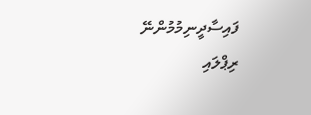ފައިސާދީނިމުމުންނޭ
ރިޕްލައި